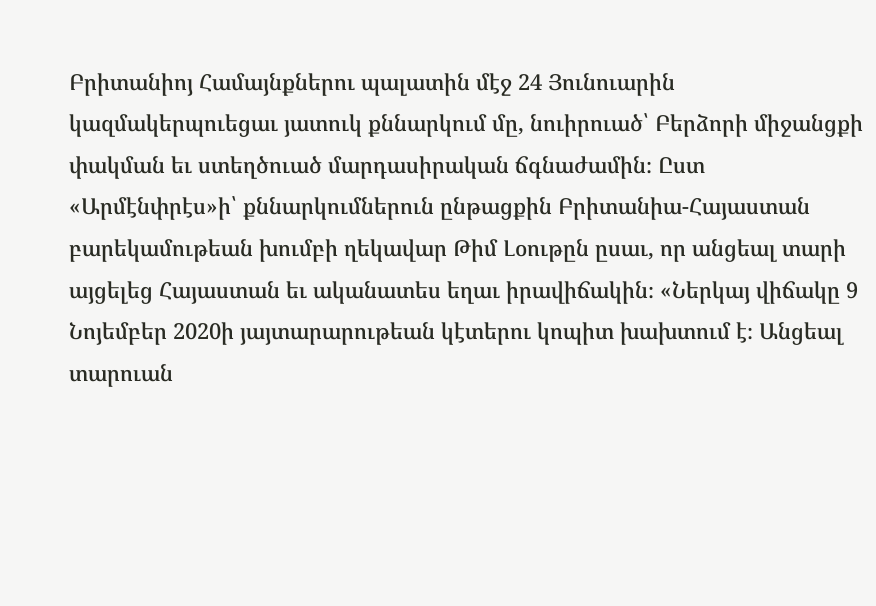Բրիտանիոյ Համայնքներու պալատին մէջ 24 Յունուարին կազմակերպուեցաւ յատուկ քննարկում մը, նուիրուած՝ Բերձորի միջանցքի փակման եւ ստեղծուած մարդասիրական ճգնաժամին։ Ըստ «Արմէնփրէս»ի՝ քննարկումներուն ընթացքին Բրիտանիա-Հայաստան բարեկամութեան խումբի ղեկավար Թիմ Լօութըն ըսաւ, որ անցեալ տարի այցելեց Հայաստան եւ ականատես եղաւ իրավիճակին։ «Ներկայ վիճակը 9 Նոյեմբեր 2020ի յայտարարութեան կէտերու կոպիտ խախտում է։ Անցեալ տարուան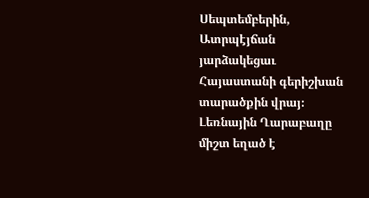Սեպտեմբերին, Ատրպէյճան յարձակեցաւ Հայաստանի գերիշխան տարածքին վրայ։ Լեռնային Ղարաբաղը միշտ եղած է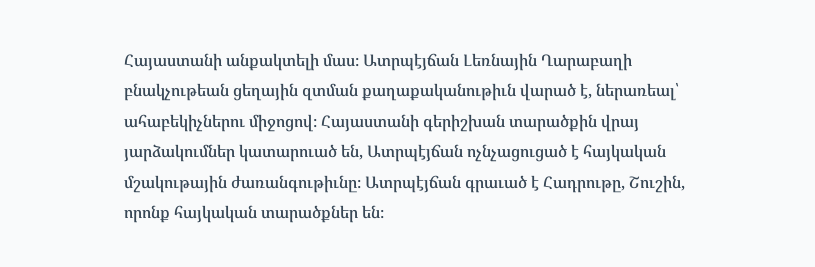Հայաստանի անքակտելի մաս։ Ատրպէյճան Լեռնային Ղարաբաղի բնակչութեան ցեղային զտման քաղաքականութիւն վարած է, ներառեալ՝ ահաբեկիչներու միջոցով։ Հայաստանի գերիշխան տարածքին վրայ յարձակումներ կատարուած են, Ատրպէյճան ոչնչացուցած է հայկական մշակութային ժառանգութիւնը։ Ատրպէյճան գրաւած է Հադրութը, Շուշին, որոնք հայկական տարածքներ են։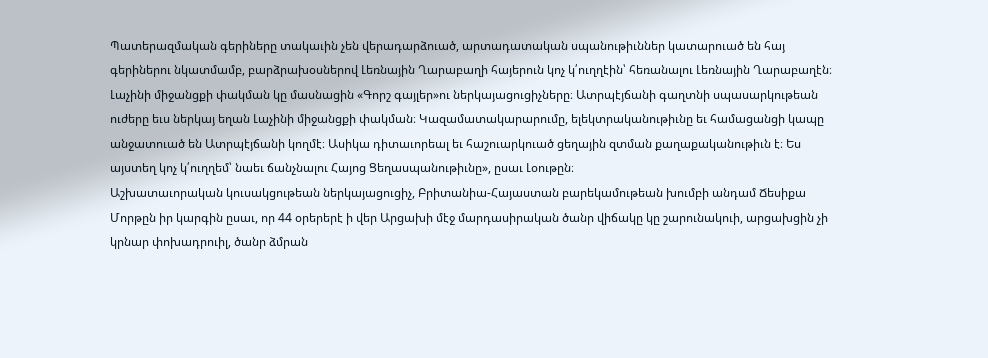Պատերազմական գերիները տակաւին չեն վերադարձուած, արտադատական սպանութիւններ կատարուած են հայ գերիներու նկատմամբ, բարձրախօսներով Լեռնային Ղարաբաղի հայերուն կոչ կ՛ուղղէին՝ հեռանալու Լեռնային Ղարաբաղէն։ Լաչինի միջանցքի փակման կը մասնացին «Գորշ գայլեր»ու ներկայացուցիչները։ Ատրպէյճանի գաղտնի սպասարկութեան ուժերը եւս ներկայ եղան Լաչինի միջանցքի փակման։ Կազամատակարարումը, ելեկտրականութիւնը եւ համացանցի կապը անջատուած են Ատրպէյճանի կողմէ։ Ասիկա դիտաւորեալ եւ հաշուարկուած ցեղային զտման քաղաքականութիւն է։ Ես այստեղ կոչ կ՛ուղղեմ՝ նաեւ ճանչնալու Հայոց Ցեղասպանութիւնը», ըսաւ Լօութըն։
Աշխատաւորական կուսակցութեան ներկայացուցիչ, Բրիտանիա-Հայաստան բարեկամութեան խումբի անդամ Ճեսիքա Մորթըն իր կարգին ըսաւ, որ 44 օրերերէ ի վեր Արցախի մէջ մարդասիրական ծանր վիճակը կը շարունակուի, արցախցին չի կրնար փոխադրուիլ, ծանր ձմրան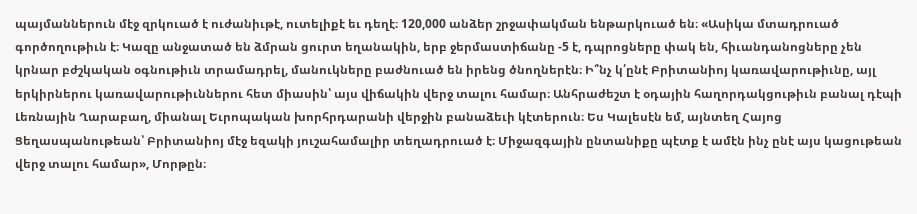պայմաններուն մէջ զրկուած է ուժանիւթէ, ուտելիքէ եւ դեղէ։ 120,000 անձեր շրջափակման ենթարկուած են։ «Ասիկա մտադրուած գործողութիւն է։ Կազը անջատած են ձմրան ցուրտ եղանակին, երբ ջերմաստիճանը -5 է, դպրոցները փակ են, հիւանդանոցները չեն կրնար բժշկական օգնութիւն տրամադրել, մանուկները բաժնուած են իրենց ծնողներէն։ Ի՞նչ կ՛ընէ Բրիտանիոյ կառավարութիւնը, այլ երկիրներու կառավարութիւններու հետ միասին՝ այս վիճակին վերջ տալու համար։ Անհրաժեշտ է օդային հաղորդակցութիւն բանալ դէպի Լեռնային Ղարաբաղ, միանալ Եւրոպական խորհրդարանի վերջին բանաձեւի կէտերուն։ Ես Կալեսէն եմ, այնտեղ Հայոց Ցեղասպանութեան՝ Բրիտանիոյ մէջ եզակի յուշահամալիր տեղադրուած է։ Միջազգային ընտանիքը պէտք է ամէն ինչ ընէ այս կացութեան վերջ տալու համար», Մորթըն։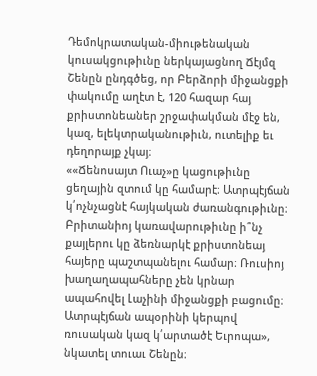Դեմոկրատական-միութենական կուսակցութիւնը ներկայացնող Ճէյմզ Շենըն ընդգծեց, որ Բերձորի միջանցքի փակումը աղէտ է, 120 հազար հայ քրիստոնեաներ շրջափակման մէջ են, կազ, ելեկտրականութիւն, ուտելիք եւ դեղորայք չկայ։
««Ճենոսայտ Ուաչ»ը կացութիւնը ցեղային զտում կը համարէ։ Ատրպէյճան կ՛ոչնչացնէ հայկական ժառանգութիւնը։ Բրիտանիոյ կառավարութիւնը ի՞նչ քայլերու կը ձեռնարկէ քրիստոնեայ հայերը պաշտպանելու համար։ Ռուսիոյ խաղաղապահները չեն կրնար ապահովել Լաչինի միջանցքի բացումը։ Ատրպէյճան ապօրինի կերպով ռուսական կազ կ՛արտածէ Եւրոպա», նկատել տուաւ Շենըն։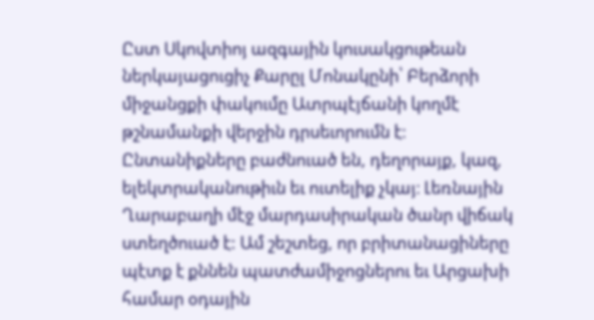Ըստ Սկովտիոյ ազգային կուսակցութեան ներկայացուցիչ Քարըլ Մոնակընի՝ Բերձորի միջանցքի փակումը Ատրպէյճանի կողմէ թշնամանքի վերջին դրսեւորումն է։ Ընտանիքները բաժնուած են, դեղորայք, կազ, ելեկտրականութիւն եւ ուտելիք չկայ։ Լեռնային Ղարաբաղի մէջ մարդասիրական ծանր վիճակ ստեղծուած է: Ամ շեշտեց, որ բրիտանացիները պէտք է քննեն պատժամիջոցներու եւ Արցախի համար օդային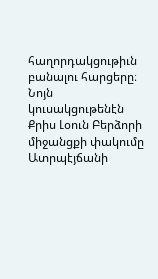հաղորդակցութիւն բանալու հարցերը։
Նոյն կուսակցութենէն Քրիս Լօուն Բերձորի միջանցքի փակումը Ատրպէյճանի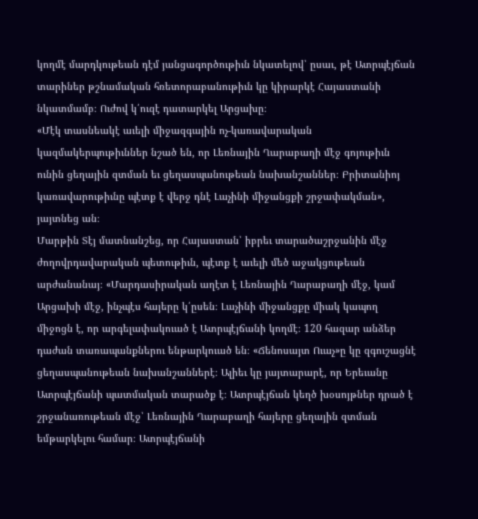կողմէ մարդկութեան դէմ յանցագործութիւն նկատելով՝ ըսաւ, թէ Ատրպէյճան տարիներ թշնամական հռետորաբանութիւն կը կիրարկէ Հայաստանի նկատմամբ։ Ուժով կ՛ուզէ դատարկել Արցախը։
«Մէկ տասնեակէ աւելի միջազգային ոչ-կառավարական կազմակերպութիւններ նշած են, որ Լեռնային Ղարաբաղի մէջ գոյութիւն ունին ցեղային զտման եւ ցեղասպանութեան նախանշաններ։ Բրիտանիոյ կառավարութիւնը պէտք է վերջ դնէ Լաչինի միջանցքի շրջափակման», յայտնեց ան։
Մարթին Տէյ մատնանշեց, որ Հայաստան՝ իբրեւ տարածաշրջանին մէջ ժողովրդավարական պետութիւն, պէտք է աւելի մեծ աջակցութեան արժանանայ։ «Մարդասիրական աղէտ է Լեռնային Ղարաբաղի մէջ, կամ Արցախի մէջ, ինչպէս հայերը կ՛ըսեն։ Լաչինի միջանցքը միակ կապող միջոցն է, որ արգելափակուած է Ատրպէյճանի կողմէ։ 120 հազար անձեր դաժան տառապանքներու ենթարկուած են։ «Ճենոսայտ Ուաչ»ը կը զգուշացնէ ցեղասպանութեան նախանշաններէ։ Ալիեւ կը յայտարարէ, որ Երեւանը Ատրպէյճանի պատմական տարածք է։ Ատրպէյճան կեղծ խօսոյթներ դրած է շրջանառութեան մէջ՝ Լեռնային Ղարաբաղի հայերը ցեղային զտման եմթարկելու համար։ Ատրպէյճանի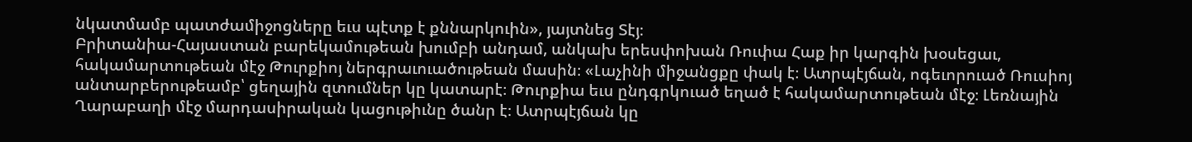նկատմամբ պատժամիջոցները եւս պէտք է քննարկուին», յայտնեց Տէյ։
Բրիտանիա-Հայաստան բարեկամութեան խումբի անդամ, անկախ երեսփոխան Ռուփա Հաք իր կարգին խօսեցաւ, հակամարտութեան մէջ Թուրքիոյ ներգրաւուածութեան մասին։ «Լաչինի միջանցքը փակ է։ Ատրպէյճան, ոգեւորուած Ռուսիոյ անտարբերութեամբ՝ ցեղային զտումներ կը կատարէ։ Թուրքիա եւս ընդգրկուած եղած է հակամարտութեան մէջ։ Լեռնային Ղարաբաղի մէջ մարդասիրական կացութիւնը ծանր է։ Ատրպէյճան կը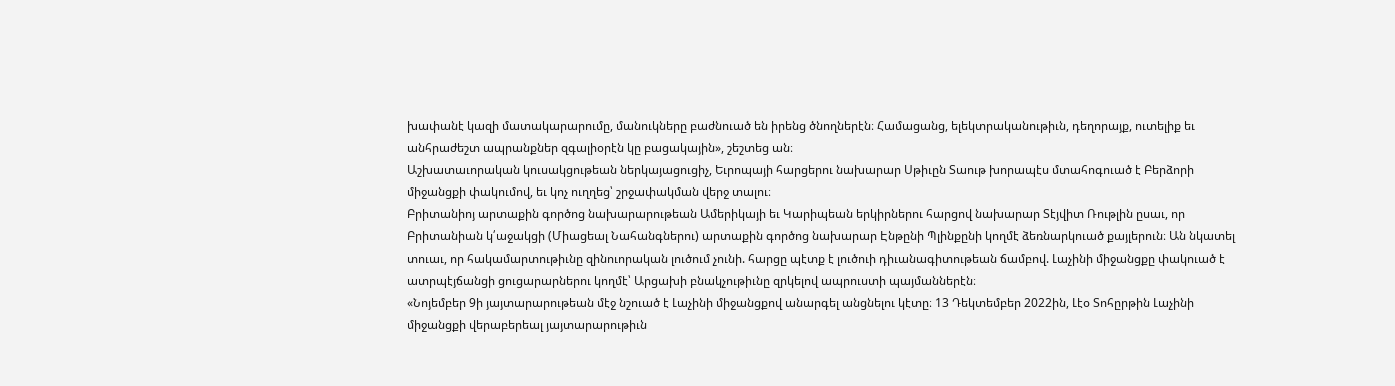խափանէ կազի մատակարարումը, մանուկները բաժնուած են իրենց ծնողներէն։ Համացանց, ելեկտրականութիւն, դեղորայք, ուտելիք եւ անհրաժեշտ ապրանքներ զգալիօրէն կը բացակային», շեշտեց ան։
Աշխատաւորական կուսակցութեան ներկայացուցիչ, Եւրոպայի հարցերու նախարար Սթիւըն Տաութ խորապէս մտահոգուած է Բերձորի միջանցքի փակումով, եւ կոչ ուղղեց՝ շրջափակման վերջ տալու։
Բրիտանիոյ արտաքին գործոց նախարարութեան Ամերիկայի եւ Կարիպեան երկիրներու հարցով նախարար Տէյվիտ Ռութլին ըսաւ, որ Բրիտանիան կ՛աջակցի (Միացեալ Նահանգներու) արտաքին գործոց նախարար Էնթընի Պլինքընի կողմէ ձեռնարկուած քայլերուն։ Ան նկատել տուաւ, որ հակամարտութիւնը զինուորական լուծում չունի. հարցը պէտք է լուծուի դիւանագիտութեան ճամբով. Լաչինի միջանցքը փակուած է ատրպէյճանցի ցուցարարներու կողմէ՝ Արցախի բնակչութիւնը զրկելով ապրուստի պայմաններէն։
«Նոյեմբեր 9ի յայտարարութեան մէջ նշուած է Լաչինի միջանցքով անարգել անցնելու կէտը։ 13 Դեկտեմբեր 2022ին, Լէօ Տոհըրթին Լաչինի միջանցքի վերաբերեալ յայտարարութիւն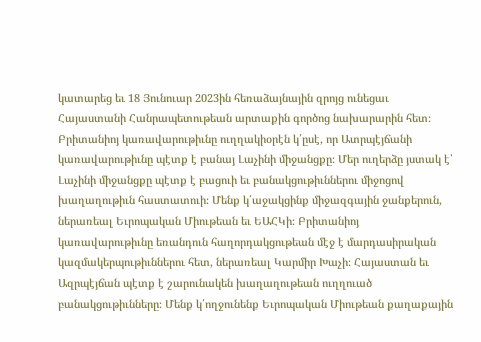կատարեց եւ 18 Յունուար 2023ին հեռաձայնային զրոյց ունեցաւ Հայաստանի Հանրապետութեան արտաքին գործոց նախարարին հետ։ Բրիտանիոյ կառավարութիւնը ուղղակիօրէն կ՛ըսէ, որ Ատրպէյճանի կառավարութիւնը պէտք է բանայ Լաչինի միջանցքը։ Մեր ուղերձը յստակ է՝ Լաչինի միջանցքը պէտք է բացուի եւ բանակցութիւններու միջոցով խաղաղութիւն հաստատուի։ Մենք կ՛աջակցինք միջազգային ջանքերուն, ներառեալ Եւրոպական Միութեան եւ ԵԱՀԿի։ Բրիտանիոյ կառավարութիւնը եռանդուն հաղորդակցութեան մէջ է մարդասիրական կազմակերպութիւններու հետ, ներառեալ Կարմիր Խաչի։ Հայաստան եւ Ազրպէյճան պէտք է շարունակեն խաղաղութեան ուղղուած բանակցութիւնները։ Մենք կ՛ողջունենք Եւրոպական Միութեան քաղաքային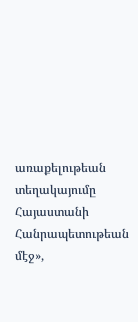առաքելութեան տեղակայումը Հայաստանի Հանրապետութեան մէջ»,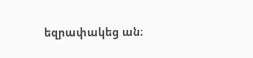եզրափակեց ան։